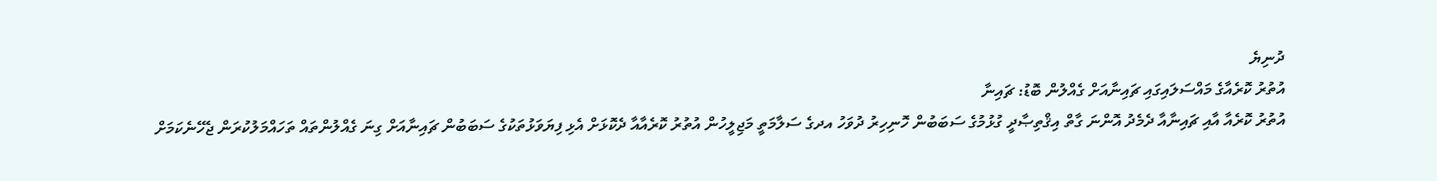ދުނިޔެ
އުތުރު ކޮރެއާގެ މައްސަލައިގައި ޗައިނާއަށް ގެއްލުން ބޮޑު: ޗައިނާ
އުތުރު ކޮރެއާ އާއި ޗައިނާއާ ދެމެދު އޮންނަ ގާތް އިޤްތިޞާދީ ގުޅުމުގެ ސަބަބުން ހޮނިހިރު ދުވަހު އދގެ ސަލާމަތީ މަޖިލީހުން އުތުރު ކޮރެއާއާ ދެކޮޅަށް އެޅި ފިޔަވަޅުތަކުގެ ސަބަބުން ޗައިނާއަށް ގިނަ ގެއްލުންތައް ތަހައްމަލުކުރަން ޖެހޭނެކަމަށް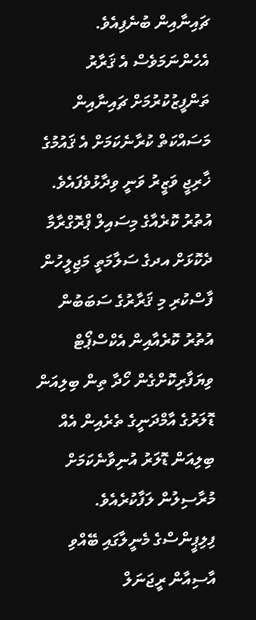ޗައިނާއިން ބުނެފިއެވެ. އެހެންނަމަވެސް އެ ޤަރާރު ތަންފީޒުކުރުމަށް ޗައިނާއިން މަސައްކަތް ކުރާނެކަމަށް އެ ޤައުމުގެ ޚާރިޖީ ވަޒީރު ވަނީ ވިދާޅުވެފައެވެ.
އުތުރު ކޮރެއާގެ މިސައިލް ޕްރޮގްރާމާ ދެކޮޅަށް އދގެ ސަލާމަތީ މަޖިލީހުން ފާސްކުރި މި ޤަރާރުގެ ސަބަބުން އުތުރު ކޮރެއާއިން އެކްސްޕޯޓް ވިޔަފާރިކޮށްގެން ހޯދާ ތިން ބިލިއަން ޑޮލަރުގެ އާމްދަނީގެ ތެރެއިން އެއް ބިލިއަން ޑޮލަރު އުނިވާނެކަމަށް މުރާސިލުން ލަފާކުރެއެވެ. ފިލިޕީންސްގެ މެނީލާގައި ބޭއްވި އާސިއާން ރީޖަނަލް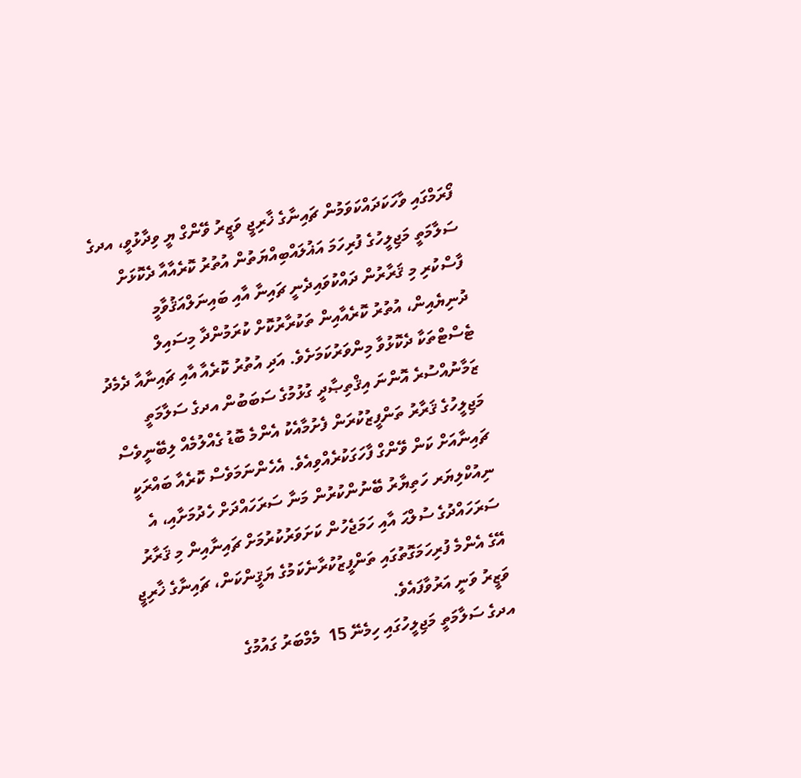ފޯރަމްގައި ވާހަކަދައްކަވަމުން ޗައިނާގެ ޚާރިޖީ ވަޒީރު ވޭންގް ޔީ ވިދާޅުވީ، އދގެ ސަލާމަތީ މަޖިލީހުގެ ފުރިހަމަ އަޣުލައްބިއްޔަތުން އުތުރު ކޮރެއާއާ ދެކޮޅަށް ފާސްކުރި މި ޤަރާރުން ދައްކުވައިދެނީ ޗައިނާ އާއި ބައިނަލްއަޤުވާމީ ދުނިޔެއިން، އުތުރު ކޮރެއާއިން ތަކުރާރުކޮށް ކުރަމުންދާ މިސައިލް ޓެސްޓްތަކާ ދެކޮޅުވާ މިންވަރުކަމަށެވެ. އަދި އުތުރު ކޮރެއާ އާއި ޗައިނާއާ ދެމެދު ޒަމާނުއްސުރެ އޮންނަ އިޤްތިޞާދީ ގުޅުމުގެ ސަބަބުން އދގެ ސަލާމަތީ މަޖިލީހުގެ ޤަރާރު ތަންފީޒުކުރަން ފެށުމާއެކު އެންމެ ބޮޑު ގެއްލުމެއް ލިބޭނީވެސް ޗައިނާއަށް ކަން ވޭންގް ފާހަގަކުރެއްވިއެވެ. އެހެންނަމަވެސް ކޮރެއާ ބައްރަކީ ނިއުކްލިޔަރ ހަތިޔާރު ބޭނުންކުރުން މަނާ ސަރަހައްދަށް ހެދުމަށާއި، އެ ސަރަހައްދުގެ ސުލްޙަ އާއި ހަމަޖެހުން ކަށަވަރުކުރުމަށް ޗައިނާއިން މި ޤަރާރު އޭގެ އެންމެ ފުރިހަމަގޮތުގައި ތަންފީޒުކުރާނެކަމުގެ ޔަޤީންކަން، ޗައިނާގެ ޚާރިޖީ ވަޒީރު ވަނީ އަރުވާފައެވެ.
އދގެ ސަލާމަތީ މަޖިލީހުގައި ހިމެނޭ 15  މެމްބަރު ގައުމުގެ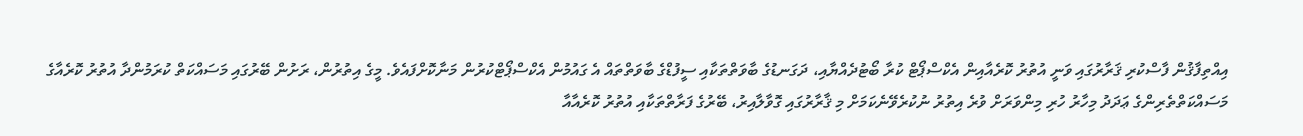އިއްތިފާޤުން ފާސްކުރި ޤަރާރުގައި ވަނީ އުތުރު ކޮރެއާއިން އެކްސްޕޯޓް ކުރާ ބޯޓުދެއްޔާއި، ދަގަނޑުގެ ބާވަތްތަކާއި ސީފުޑްގެ ބާވަތްތައް އެ ގައުމުން އެކްސްޕޯޓްކުރުން މަނާކޮށްފައެވެ. މީގެ އިތުރުން، ރަށުން ބޭރުގައި މަސައްކަތް ކުރަމުންދާ އުތުރު ކޮރެއާގެ މަސައްކަތްތެރިންގެ ޢަދަދު މިހާރު ހުރި މިންވަރަށް ވުރެ އިތުރު ނުކުރެވޭނެކަމަށް މި ޤާރާރުގައި ގޮވާލާއިރު، ބޭރުގެ ފަރާތްތަކާއި އުތުރު ކޮރެއާއާ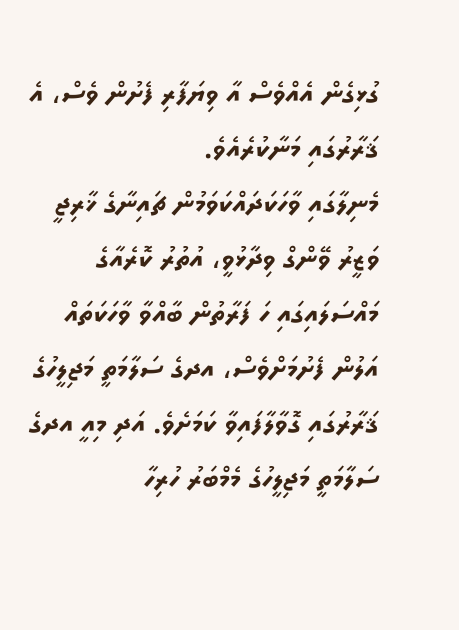ގުޅިގެން އެއްވެސް އާ ވިޔަފާރި ފެށުން ވެސް، އެ ޤަރާރުގައި މަނާކުރެއެވެ.
މެނިލާގައި ވާހަކަދައްކަވަމުން ޗައިނާގެ ޚާރިޖީ ވަޒީރު ވޭންގް ވިދާޅުވީ، އުތުރު ކޮރެއާގެ މައްސަލައިގައި ހަ ފަރާތުން ބާއްވާ ވާހަކަތައް އަލުން ފެށުމަށްވެސް، އދގެ ސަލާމަތީ މަޖިލީހުގެ ޤަރާރުގައި ގޮވާލާފައިވާ ކަމަށެވެ. އަދި މިއީ އދގެ ސަލާމަތީ މަޖިލީހުގެ މެމްބަރު ހުރިހާ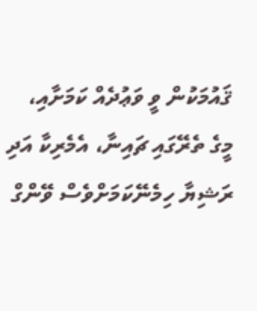ޤައުމަކުން ވީ ވަޢުދެއް ކަމަށާއި، މީގެ ތެރޭގައި ޗައިނާ، އެމެރިކާ އަދި ރަޝިޔާ ހިމެނޭކަމަށްވެސް ވޭންގް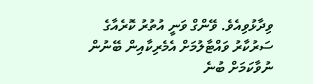ވިދާޅުވިއެވެ. ވޭންގް ވަނީ އުތުރު ކޮރެއާގެ ސަރުކާރު ވައްޓާލުމަށް އެމެރިކާއިން ބޭނުން ނުވާކަމަށް ބުނެ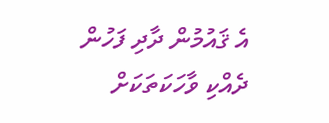އެ ޤައުމުން ދާދި ފަހުން ދެއްކި ވާހަކަތަކަށް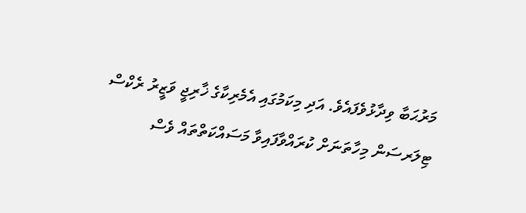މަރުޙަބާ ވިދާޅުވެފައެވެ. އަދި މިކަމުގައި އެމެރިކާގެ ޚާރިޖީ ވަޒީރު ރެކްސް ޓިލަރސަން މިހާތަނަށް ކުރައްވާފައިވާ މަސައްކަތްތައް ވެސް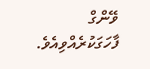ވޭންގް ފާހަގަކުރެއްވިއެވެ.